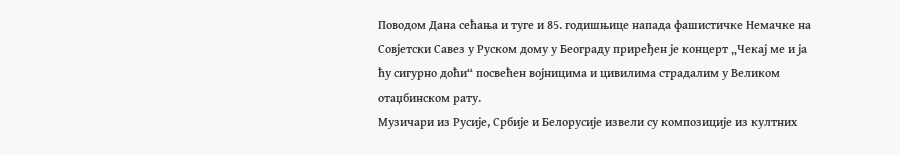Поводом Дана сећања и туге и 85. годишњице напада фашистичке Немачке на Совјетски Савез у Руском дому у Београду приређен је концерт „Чекај ме и ја ћу сигурно доћи“ посвећен војницима и цивилима страдалим у Великом отаџбинском рату.
Музичари из Русије, Србије и Белорусије извели су композиције из култних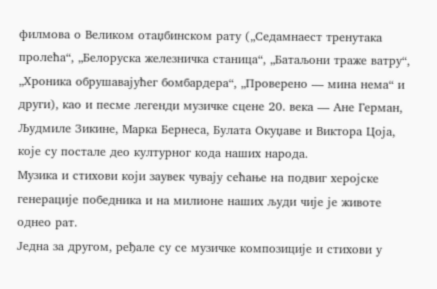филмова о Великом отаџбинском рату („Седамнаест тренутака пролећа“, „Белоруска железничка станица“, „Батаљони траже ватру“, „Хроника обрушавајућег бомбардера“, „Проверено — мина нема“ и други), као и песме легенди музичке сцене 20. века — Ане Герман, Људмиле Зикине, Марка Бернеса, Булата Окуџаве и Виктора Цоја, које су постале део културног кода наших народа.
Музика и стихови који заувек чувају сећање на подвиг херојске генерације победника и на милионе наших људи чије је животе однео рат.
Једна за другом, ређале су се музичке композиције и стихови у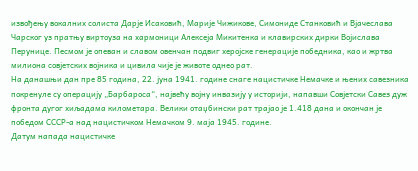извођењу вокалних солиста Дарје Исаковић, Марије Чижикове, Симониде Станковић и Вјачеслава Чарског уз пратњу виртоуза на хармоници Алексеја Микитенка и клавирских дирки Војислава Перунице. Песмом је опеван и славом овенчан подвиг херојске генерације победника, као и жртва милиона совјетских војника и цивила чије је животе однео рат.
На данашњи дан пре 85 година, 22. јуна 1941. године снаге нацистичке Немачке и њених савезника покренуле су операцију „Барбароса“, највећу војну инвазију у историји, напавши Совјетски Савез дуж фронта дугог хиљадама километара. Велики отаџбински рат трајао је 1.418 дана и окончан је победом СССР-а над нацистичком Немачком 9. маја 1945. године.
Датум напада нацистичке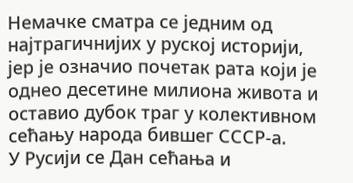Немачке сматра се једним од најтрагичнијих у руској историји, јер је означио почетак рата који је однео десетине милиона живота и оставио дубок траг у колективном сећању народа бившег СССР-а.
У Русији се Дан сећања и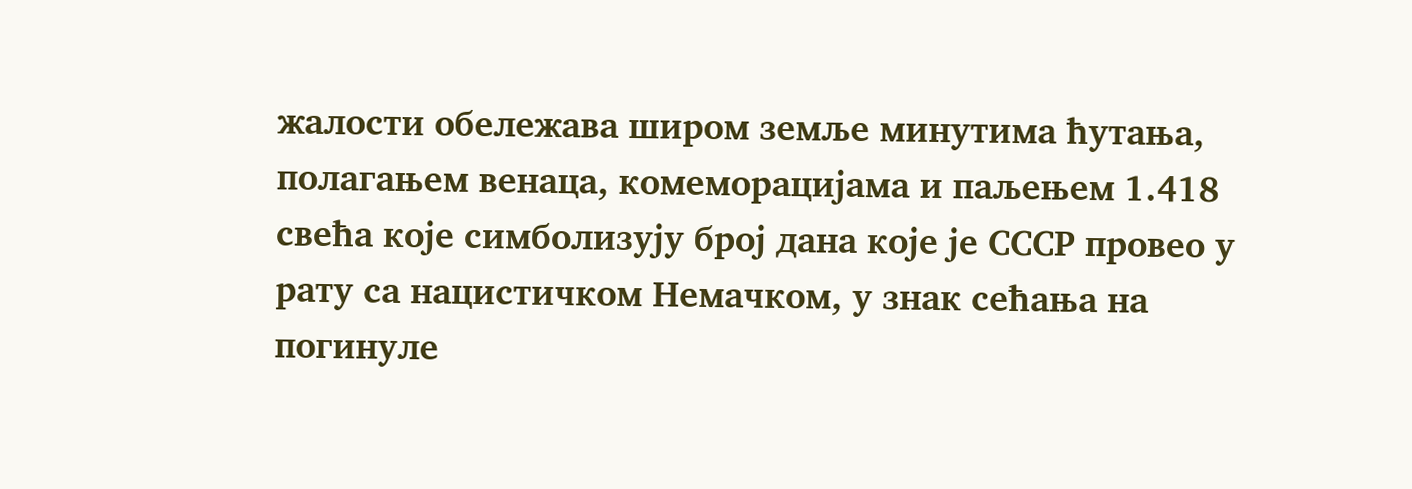жалости обележава широм земље минутима ћутања, полагањем венаца, комеморацијама и паљењем 1.418 свећа које симболизују број дана које је СССР провео у рату са нацистичком Немачком, у знак сећања на погинуле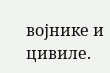војнике и цивиле.